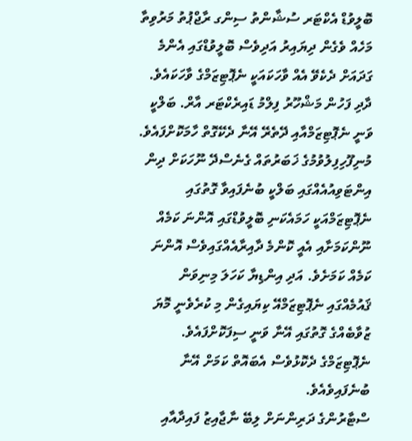ބޮލީވުޑް އެކްޓަރ ސުޝާންތު ސިންގ ރާޖްޕުތު މަރުވިތާ މަހެއް ވެގެން ދިޔައިރު އަދިވެސް ބޮލީވުޑްގައި އެންމެ ގަދައަށް ދެކެވޭ އެއް ވާހަކައަކީ ނެޕޮޓިޒަމްގެ ވާހަކައެވެ. ދާދި ފަހުން މަޝްހޫރު ފިލްމު ޑައިރެކްޓަރ އާރް. ބަލްކީ ވަނީ ނެޕޮޓިޒަމްއާއި ދޭތެރޭ އޭނާ ދެކޭގޮތް ހާމަކޮށްފައެވެ.
މުނިފޫހިފިލުވުމުގެ ޚަބަރުތައް ގެނެސްދޭ ނޫހަކަށް ދިން އިންޓަވިއުއެއްގައި ބަލްކީ ބުނެފައިވާ ގޮތުގައި ނެޕޮޓިޒަމްއަކީ ހަމައެކަނި ބޮލީވުޑްގައި އޮންނަ ކަމެއް ނޫންކަމަށާއި އެއީ ކޮންމެ ދާއިރާއެއްގައިވެސް އޮންނަ ކަމެއް ކަމަށެވެ. އަދި އިންޑިޔާ ކަހަލަ މިނިވަން ޤައުމެއްގައި ނެޕޮޓިޒަމްއޭ ކިޔައިގެން މި ކުރެވެނީ މޮޔަ ޒުވާބެއްގެ ގޮތުގައި އޭނާ ވަނީ ސިފަކޮށްފައެވެ. ނެޕޮޓިޒަމްގެ ދެކޮޅުވެސް އެބައޮތް ކަމަށް އޭނާ ބުނެފައިވެއެވެ.
ސްޓާރުންގެ ދަރިންނަށް ލިބޭ ނާޖާއިޒު ފައިދާއާއި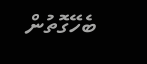ބެހޭގޮތުން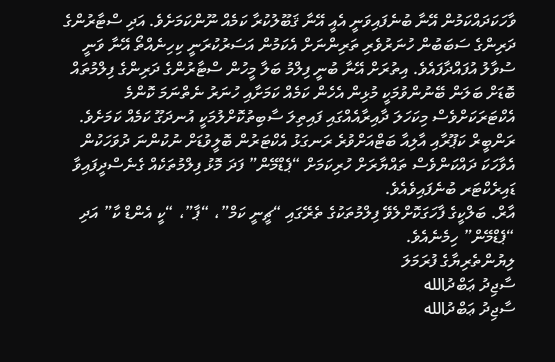ވާހަކަދައްކަމުން އޭނާ ބުނެފައިވަނީ އެއީ އޭނާ ޤަބޫލުކުރާ ކަމެއް ނޫންކަމަށެވެ. އަދި ސްޓާރުންގެ ދަރިންގެ ސަބަބުން ހުނަރުވެރި ތަރިންނަށް އެކަމުން އަސަރުކުރަނީ ކިހިނެއްތޯ އޭނާ ވަނީ ސުވާލު އުފައްދާފައެވެ. އިތުރަށް އޭނާ ބުނީ ފިލްމު ބަލާ މީހުން ސްޓާރުންގެ ދަރިންގެ ފިލްމުތައް ބޮޑަށް ބަލަން ބޭނުންވުމަކީ މުޅިން އެހެން ކަމެއް ކަމަށާއި ހުނަރު ނެތްނަމަ ކޮންމެ އެކްޓަރަކަށްވެސް މިކަހަލަ ދާއިރާއެއްގައި ފައިތިލަ ސާބިތުކޮށްލުމަކީ އުނދަގޫ ކަމެއް ކަމަށެވެ.
ރަންބީރް ކަޕޫރާއި އާލިއާ ބަޓްއަށްވުރެ ރަނގަޅު އެކްޓަރުން ބޮލީވުޑަށް ނުކުންނަ ދުވަހަކުން އެވާހަކަ ދައްކަންވެސް ތައްޔާރަށް ހުރިކަމަށް “ޕެޑްމޭން” ފަދަ މޮޅު ފިލްމުތަކެއް ގެނެސްދީފައިވާ ޑައިރެކްޓަރ ބުނެފައިވެއެވެ.
އާރް. ބަލްކީގެ ފާހަގަކޮށްލެވޭ ފިލްމުތަކުގެ ތެރޭގައި “ޗީނީ ކަމް”، “ޕާ”، “ކީ އެންޑް ކާ” އަދި “ޕެޑްމޭން” ހިމެނެއެވެ.
ލިޔުންތެރިޔާގެ ފުރަމަލަ
ސާޖިދު ޢަބްދުالله
ސާޖިދު ޢަބްދުالله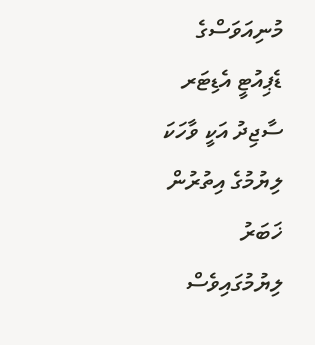މުނިއަވަސްގެ ޑެޕިއުޓީ އެޑިޓަރ ސާޖިދު އަކީ ވާހަކަ ލިޔުމުގެ އިތުރުން ޚަބަރު ލިޔުމުގައިވެސް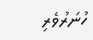ހުނަރުވެރި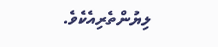ލިޔުންތެރިއެކެވެ.